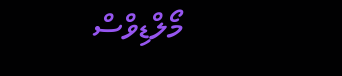މޯލްޑިވްސް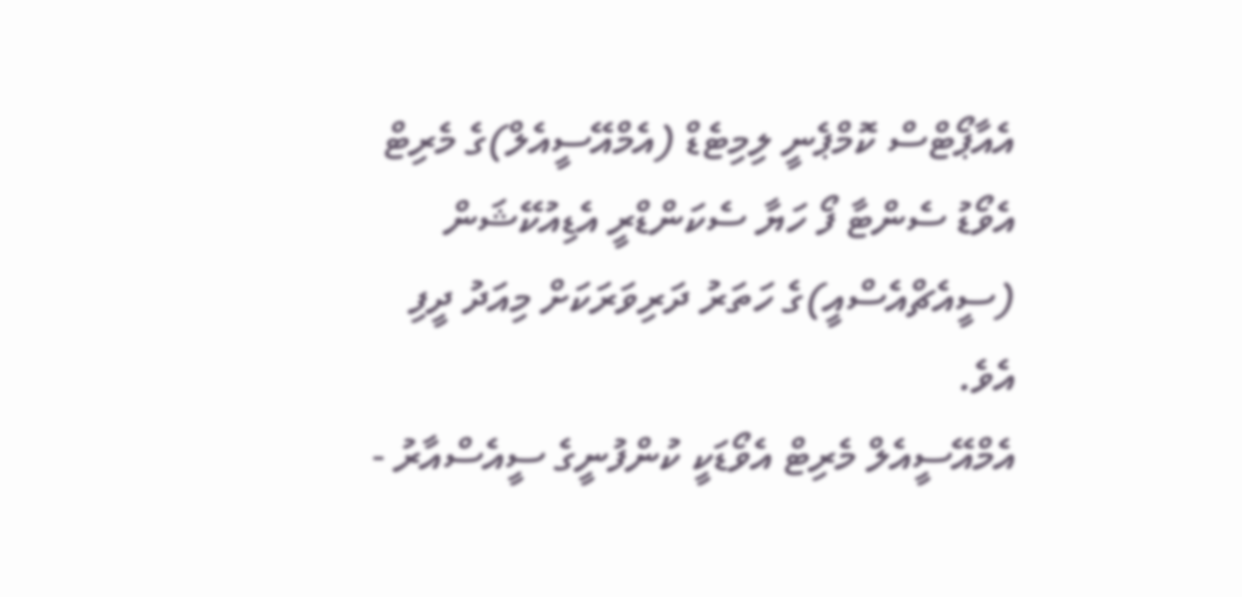އެއާޕޯޓްސް ކޮމްޕެނީ ލިމިޓެޑް (އެމްއޭސީއެލް)ގެ މެރިޓް އެވޯޑު ސެންޓާ ފޯ ހަޔާ ސެކަންޑްރީ އެޑިއުކޭޝަން (ސީއެޗްއެސްއީ)ގެ ހަތަރު ދަރިވަރަކަށް މިއަދު ދީފި އެވެ.
އެމްއޭސީއެލް މެރިޓް އެވޯޑަކީ ކުންފުނީގެ ސީއެސްއާރު -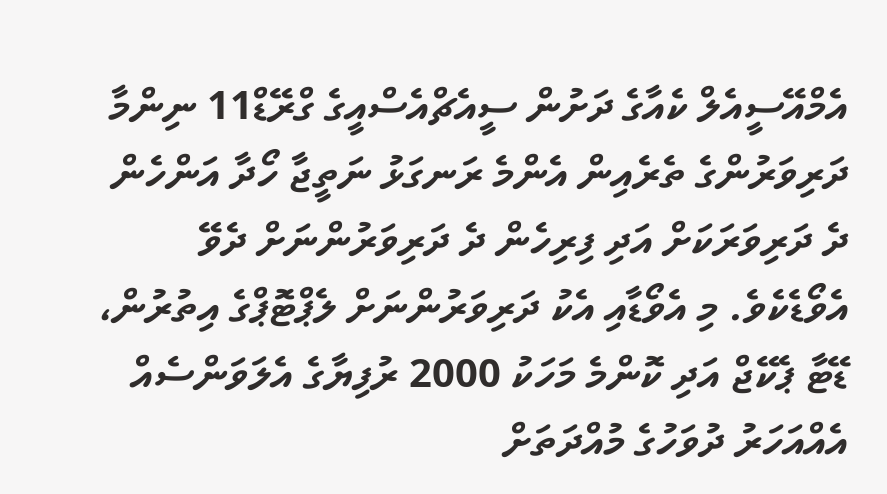އެމްއޭސީއެލް ކެއާގެ ދަށުން ސީއެޗްއެސްއީގެ ގްރޭޑް11 ނިންމާ ދަރިވަރުންގެ ތެރެއިން އެންމެ ރަނގަޅު ނަތީޖާ ހޯދާ އަންހެން ދެ ދަރިވަރަކަށް އަދި ފިރިހެން ދެ ދަރިވަރުންނަށް ދެވޭ އެވޯޑެކެވެ. މި އެވޯޑާއި އެކު ދަރިވަރުންނަށް ލެޕްޓޮޕްގެ އިތުރުން، ޑޭޓާ ޕެކޭޖް އަދި ކޮންމެ މަހަކު 2000 ރުފިޔާގެ އެލަވަންސެއް އެއްއަހަރު ދުވަހުގެ މުއްދަތަށް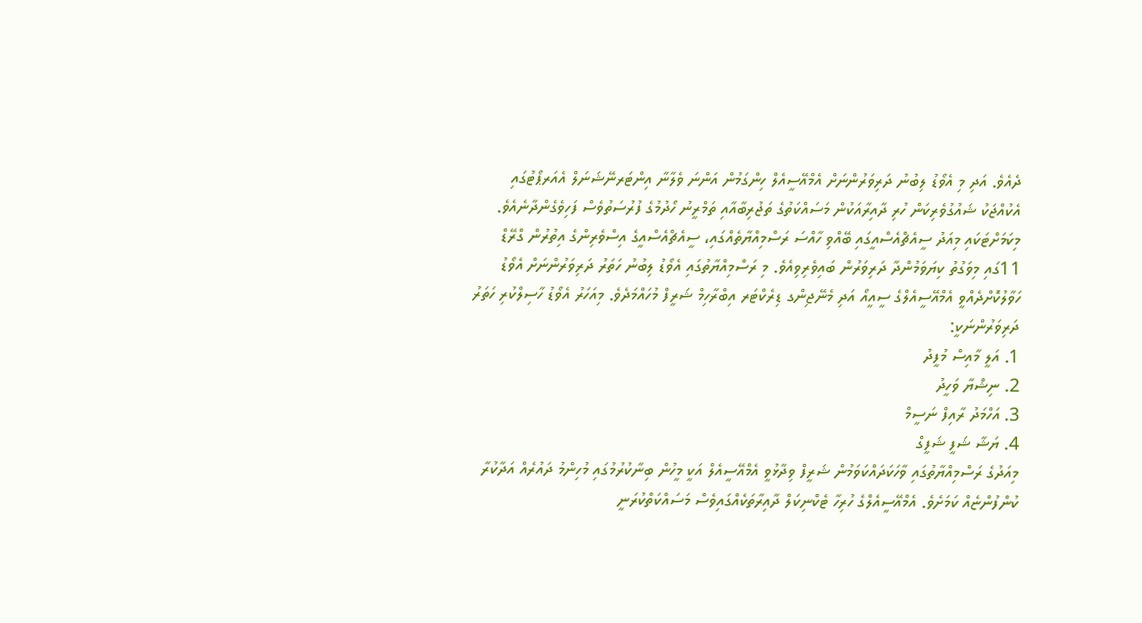ދެއެވެ. އަދި މި އެވޯޑު ލިބުނު ދަރިވަރުންނަށް އެމްއޭސީއެލް ހިންގަމުން އަންނަ ވެލާނާ އިންޓަރނޭޝަނަލް އެއަރޕޯޓުގައި އެކުއްޖަކު ޝައުގުވެރިކަން ހުރި ދާއިރާއަކުން މަސައްކަތުގެ ތަޖުރިބާއާއި ތަމްރީނު ހޯދުމުގެ ފުރުސަތުވެސް ފަހިވެގެންދާނެއެވެ.
މިކަމަށްޓަކައި މިއަދު ސީއެޗްއެސްއީގައި ބޭއްވި ހާއްސަ ރަސްމިއްޔާތެއްގައި، ސީއެޗްއެސްއީގެ އިސްވެރިންގެ އިތުރުން ގްރޭޑް 11ގައި މިވަގުތު ކިޔަވަމުންދާ ދަރިވަރުން ބައިވެރިވިއެވެ. މި ރަސްމިއްޔާތުގައި އެވޯޑު ލިބުނު ހަތަރު ދަރިވަރުންނަށް އެވޯޑު ހަވާލުކޮށްދެއްވީ އެމްއޭސީއެލްގެ ސީއީއޯ އަދި މެނޭޖިންގ ޑިރެކްޓަރ އިބްރާހިމް ޝަރީފް މުހައްމަދެވެ. މިއަހަރު އެވޯޑު ހާސިލްކުރި ހަތަރު ދަރިވަރުންނަކީ:
1. އަލީ މާއިސް މުފީދު
2. ނިޝްޔާ ވަހީދު
3. އަހްމަދު ރާއިފް ނަސީމް
4. ޔަޝާ ޝަފީ ޝަފީގް
މިއަދުގެ ރަސްމިއްޔާތުގައި ވާހަކަދައްކަވަމުން ޝަރީފް ވިދާޅުވީ އެމްއޭސީއެލް އަކީ މީހުން ބިނާކުރުމުގައި މުހިންމު ދައުރެއް އަދާކުރާ ކުންފުންޏެއް ކަމަށެވެ. އެމްއޭސީއެލްގެ ހުރިހާ ޓެކްނިކަލް ދާއިރާތަކެއްގައިވެސް މަސައްކަތްކުރަނީ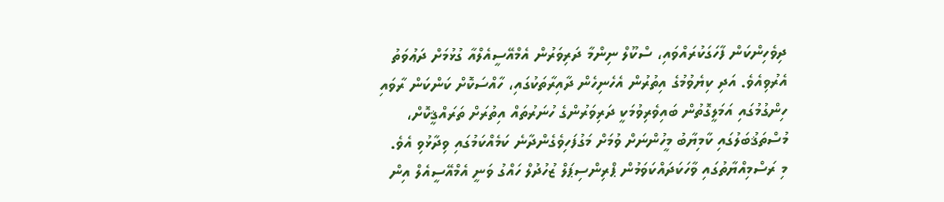ދިވެހިންކަން ފާހަގަކުރައްވައި، ސްކޫލް ނިންމާ ދަރިވަރުން އެމްއޭސީއެލްއާ ގުޅުމަށް ދަޢުވަތު އެރުވިއެވެ. އަދި ކިޔެވުމުގެ އިތުރުން އެހެނިހެން ދާއިރާތަކުގައި، ހާއްސަކޮށް ކަންކަން ރާވައި ހިންގުމުގައި އަމަލީގޮތުން ބައިވެރިވުމަކީ ދަރިވަރުންގެ ހުނަރުތައް އިތުރަށް ތަރައްޤީކޮށް، މުސްތަޤުބަލުގައި ކާމިޔާބު މީހުންނަށް ވުމަށް މަގުފަހިވެގެންދާނެ ކަމެއްކަމުގައި ވިދާޅުވި އެވެ.
މި ރަސްމިއްޔާތުގައި ވާހަކަދައްކަވަމުން ޕްރިންސިޕަލް ޒުހުދުލް ހައްގު ވަނީ އެމްއޭސީއެލް އިން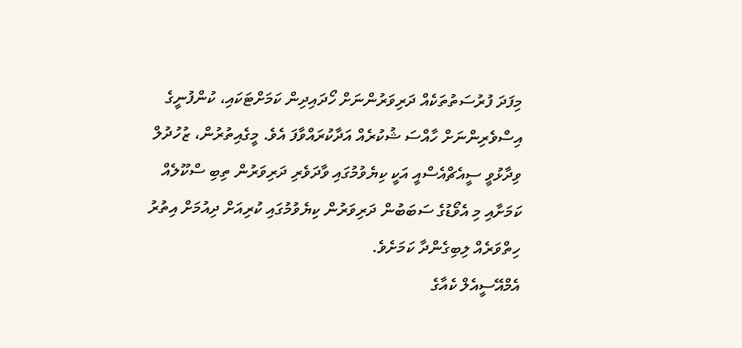މިފަދަ ފުރުސަތުތަކެއް ދަރިވަރުންނަށް ހޯދައިދިން ކަމަށްޓަކައި، ކުންފުނީގެ އިސްވެރިންނަށް ހާއްސަ ޝުކުރެއް އަދާކުރައްވާފަ އެވެ. މީގެއިތުރުން، ޒުހުދުލް ވިދާޅުވީ ސީއެޗްއެސްއީ އަކީ ކިޔެވުމުގައި ވާދަވެރި ދަރިވަރުން ތިބި ސްކޫލެއް ކަމަށާއި މި އެވޯޑުގެ ސަބަބުން ދަރިވަރުން ކިޔެވުމުގައި ކުރިއަށް ދިއުމަށް އިތުރު ހިތްވަރެއް ލިބިގެންދާ ކަމަށެވެ.
އެމްއޭސީއެލް ކެއާގެ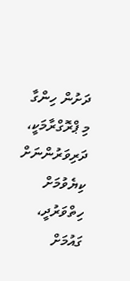ދަށުން ހިންގާ މި ޕްރޮގްރާމަކީ، ދަރިވަރުންނަށް ކިޔެވުމަށް ހިތްވަރުދީ، ގައުމަށް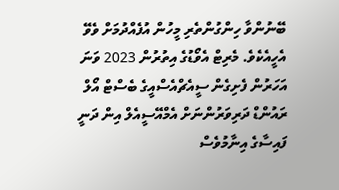ބޭނުންވާ ހިންގުންތެރި މީހުން އުފެއްދުމަށް ވެވޭ އެހީއެކެވެ. މެރިޓް އެވޯޑުގެ އިތުރުން 2023 ވަނަ އަހަރުން ފެށިގެން ސީއެޗްއެސްއީގެ ބެސްޓް އޯލް ރައުންޑް ދަރިވަރުންނަށް އެމްއޭސީއެލް އިން ދަނީ ފައިސާގެ އިނާމުވެސް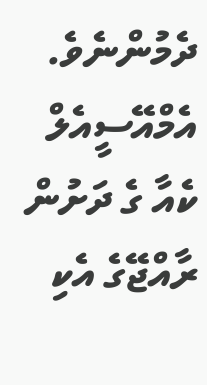ދެމުންނެވެ. އެމްއޭސީއެލް ކެއާ ގެ ދަށުން ރާއްޖޭގެ އެކި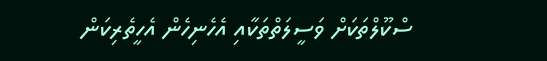ސްކޫލްތަކަށް ވަސީލަތްތަކާއި އެހެނިހެން އެހީތެރިކަން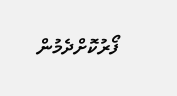ފޯރުކޮށްދެމުން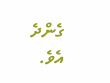ގެންދެ އެވެ.